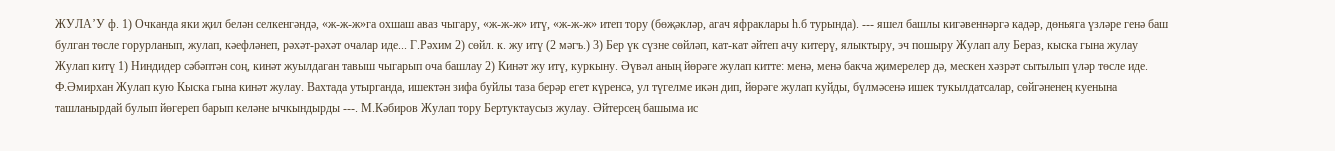ЖУЛА’У ф. 1) Очканда яки җил белән селкенгәндә, «ж-ж-ж»га охшаш аваз чыгару, «ж-ж-ж» итү, «ж-ж-ж» итеп тору (бөҗәкләр, агач яфраклары һ.б турында). --- яшел башлы кигәвеннәргә кадәр, дөньяга үзләре генә баш булган төсле горурланып, жулап, кәефләнеп, рәхәт-рәхәт очалар иде... Г.Рәхим 2) сөйл. к. жу итү (2 мәгъ.) 3) Бер үк сүзне сөйләп, кат-кат әйтеп ачу китерү, ялыктыру, эч пошыру Жулап алу Бераз, кыска гына жулау Жулап китү 1) Ниндидер сәбәптән соң, кинәт жуылдаган тавыш чыгарып оча башлау 2) Кинәт жу итү, куркыну. Әүвәл аның йөрәге жулап китте: менә, менә бакча җимерелер дә, мескен хәзрәт сытылып үләр төсле иде. Ф.Әмирхан Жулап кую Кыска гына кинәт жулау. Вахтада утырганда, ишектән зифа буйлы таза берәр егет күренсә, ул түгелме икән дип, йөрәге жулап куйды, бүлмәсенә ишек тукылдатсалар, сөйгәненең куенына ташланырдай булып йөгереп барып келәне ычкындырды ---. М.Кәбиров Жулап тору Бертуктаусыз жулау. Әйтерсең башыма ис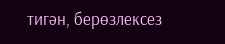тигән, берөзлексез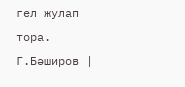гел жулап тора. Г.Бәширов |